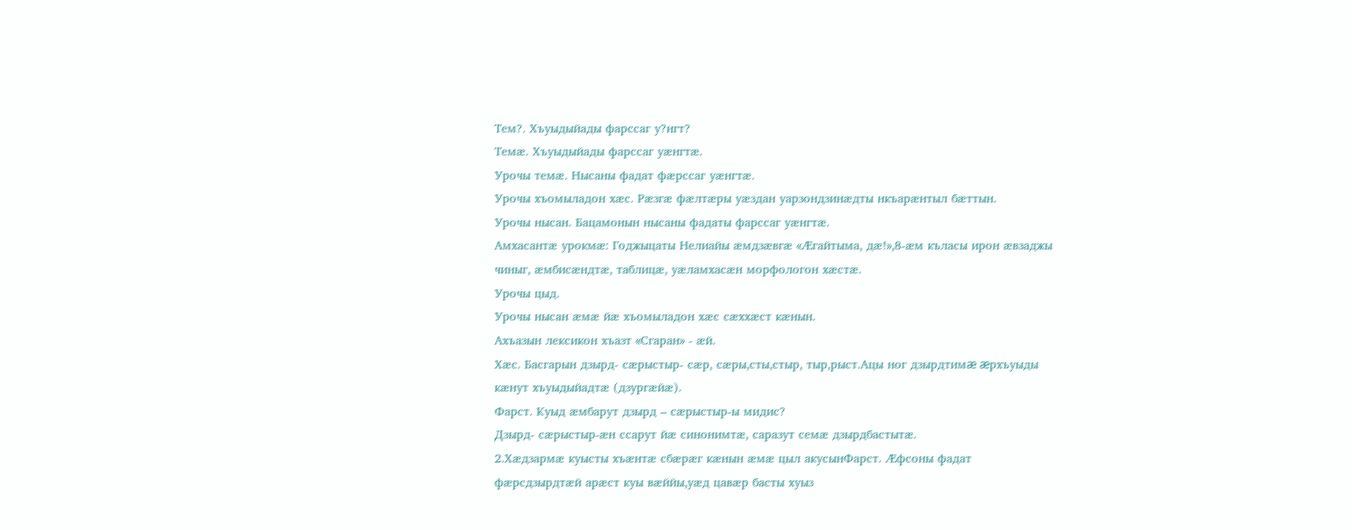Тем?. Хъуыдыйады фарссаг у?нгт?
Темæ. Хъуыдыйады фарссаг уæнгтæ.
Урочы темæ. Нысаны фадат фæрссаг уæнгтæ.
Урочы хъомыладон хæс. Рæзгæ фæлтæры уæздан уарзондзинæдты нкъарæнтыл бæттын.
Урочы нысан. Бацамонын нысаны фадаты фарссаг уæнгтæ.
Амхасантæ урокмæ: Годжыцаты Нелиайы æмдзæвгæ «Æгайтыма, дæ!»,8-æм къласы ирон æвзаджы чиныг, æмбисæндтæ, таблицæ, уæламхасæн морфологон хæстæ.
Урочы цыд.
Урочы нысан æмæ йæ хъомыладон хæс сæххæст кæнын.
Ахъазын лексикон хъазт «Сгаран» - æй.
Хæс. Басгарын дзырд- сæрыстыр- сæр, сæры,сты,стыр, тыр,рыст.Ацы ног дзырдтимæ æрхъуыды кæнут хъуыдыйадтæ (дзургæйæ).
Фарст. Куыд æмбарут дзырд – сæрыстыр-ы мидис?
Дзырд- сæрыстыр-æн ссарут йæ синонимтæ, саразут семæ дзырдбастытæ.
2.Хæдзармæ куысты хъæнтæ сбæрæг кæнын æмæ цыл акусынФарст. Æфсоны фадат фæрсдзырдтæй арæст куы вæййы,уæд цавæр басты хуыз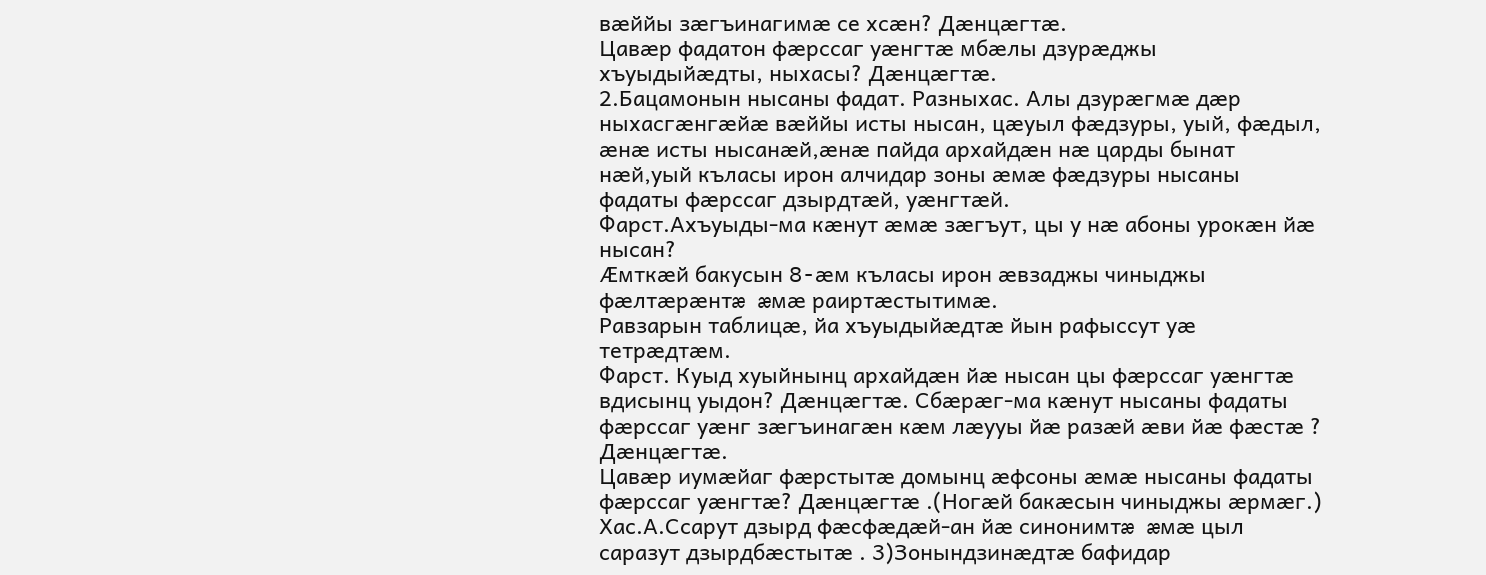вæййы зæгъинагимæ се хсæн? Дæнцæгтæ.
Цавæр фадатон фæрссаг уæнгтæ мбæлы дзурæджы хъуыдыйæдты, ныхасы? Дæнцæгтæ.
2.Бацамонын нысаны фадат. Разныхас. Алы дзурæгмæ дæр ныхасгæнгæйæ вæййы исты нысан, цæуыл фæдзуры, уый, фæдыл, æнæ исты нысанæй,æнæ пайда архайдæн нæ царды бынат нæй,уый къласы ирон алчидар зоны æмæ фæдзуры нысаны фадаты фæрссаг дзырдтæй, уæнгтæй.
Фарст.Ахъуыды-ма кæнут æмæ зæгъут, цы у нæ абоны урокæн йæ нысан?
Æмткæй бакусын 8-æм къласы ирон æвзаджы чиныджы фæлтæрæнтæ æмæ раиртæстытимæ.
Равзарын таблицæ, йа хъуыдыйæдтæ йын рафыссут уæ тетрæдтæм.
Фарст. Куыд хуыйнынц архайдæн йæ нысан цы фæрссаг уæнгтæ вдисынц уыдон? Дæнцæгтæ. Сбæрæг-ма кæнут нысаны фадаты фæрссаг уæнг зæгъинагæн кæм лæууы йæ разæй æви йæ фæстæ ? Дæнцæгтæ.
Цавæр иумæйаг фæрстытæ домынц æфсоны æмæ нысаны фадаты фæрссаг уæнгтæ? Дæнцæгтæ .(Ногæй бакæсын чиныджы æрмæг.)
Хас.А.Ссарут дзырд фæсфæдæй-ан йæ синонимтæ æмæ цыл саразут дзырдбæстытæ . 3)Зонындзинæдтæ бафидар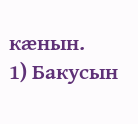кæнын.
1) Бакусын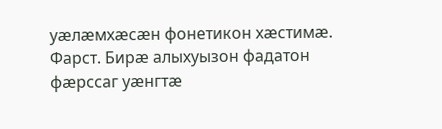уæлæмхæсæн фонетикон хæстимæ.
Фарст. Бирæ алыхуызон фадатон фæрссаг уæнгтæ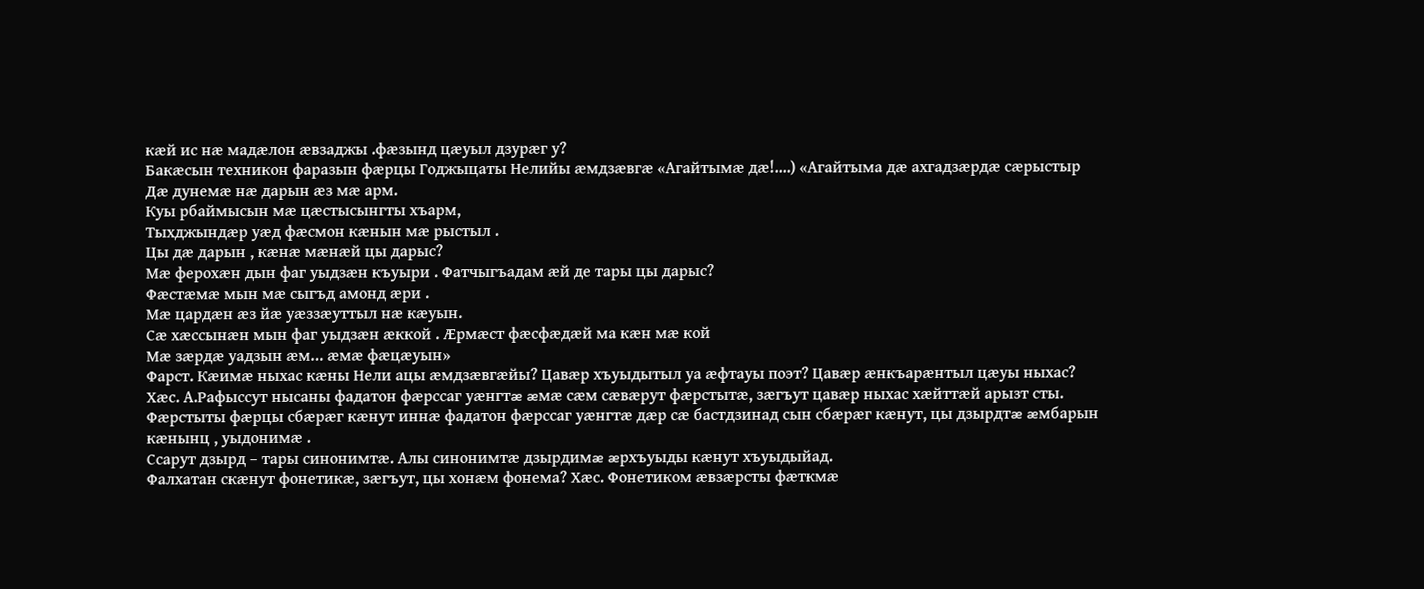кæй ис нæ мадæлон æвзаджы .фæзынд цæуыл дзурæг у?
Бакæсын техникон фаразын фæрцы Годжыцаты Нелийы æмдзæвгæ «Агайтымæ дæ!....) «Агайтыма дæ ахгадзæрдæ сæрыстыр
Дæ дунемæ нæ дарын æз мæ арм.
Куы рбаймысын мæ цæстысынгты хъарм,
Тыхджындæр уæд фæсмон кæнын мæ рыстыл .
Цы дæ дарын , кæнæ мæнæй цы дарыс?
Мæ ферохæн дын фаг уыдзæн къуыри . Фатчыгъадам æй де тары цы дарыс?
Фæстæмæ мын мæ сыгъд амонд æри .
Мæ цардæн æз йæ уæззæуттыл нæ кæуын.
Сæ хæссынæн мын фаг уыдзæн æккой . Æрмæст фæсфæдæй ма кæн мæ кой
Мæ зæрдæ уадзын æм… æмæ фæцæуын»
Фарст. Кæимæ ныхас кæны Нели ацы æмдзæвгæйы? Цавæр хъуыдытыл уа æфтауы поэт? Цавæр æнкъарæнтыл цæуы ныхас?
Хæс. А.Рафыссут нысаны фадатон фæрссаг уæнгтæ æмæ сæм сæвæрут фæрстытæ, зæгъут цавæр ныхас хæйттæй арызт сты.
Фæрстыты фæрцы сбæрæг кæнут иннæ фадатон фæрссаг уæнгтæ дæр сæ бастдзинад сын сбæрæг кæнут, цы дзырдтæ æмбарын кæнынц , уыдонимæ .
Ссарут дзырд – тары синонимтæ. Алы синонимтæ дзырдимæ æрхъуыды кæнут хъуыдыйад.
Фалхатан скæнут фонетикæ, зæгъут, цы хонæм фонема? Хæс. Фонетиком æвзæрсты фæткмæ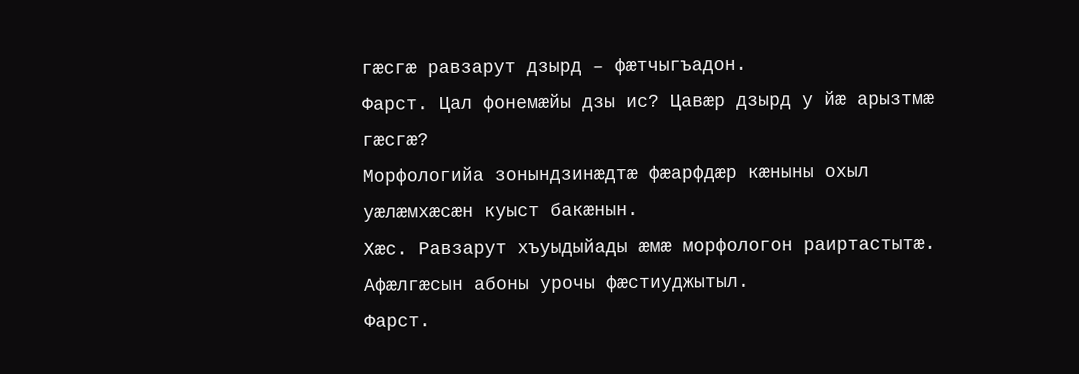гæсгæ равзарут дзырд – фæтчыгъадон.
Фарст. Цал фонемæйы дзы ис? Цавæр дзырд у йæ арызтмæ гæсгæ?
Морфологийа зонындзинæдтæ фæарфдæр кæныны охыл уæлæмхæсæн куыст бакæнын.
Хæс. Равзарут хъуыдыйады æмæ морфологон раиртастытæ.
Афæлгæсын абоны урочы фæстиуджытыл.
Фарст.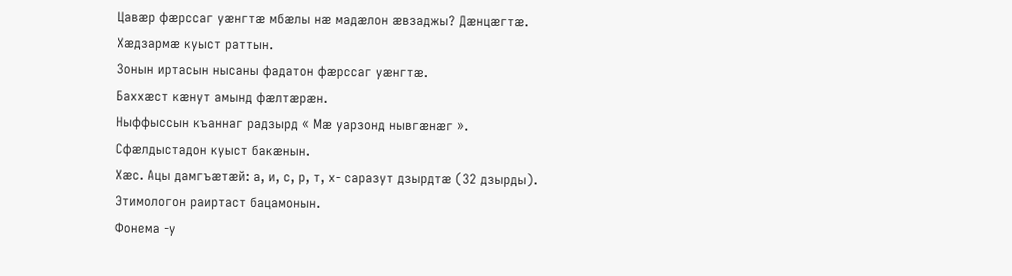Цавæр фæрссаг уæнгтæ мбæлы нæ мадæлон æвзаджы? Дæнцæгтæ.
Хæдзармæ куыст раттын.
Зонын иртасын нысаны фадатон фæрссаг уæнгтæ.
Баххæст кæнут амынд фæлтæрæн.
Ныффыссын къаннаг радзырд « Мæ уарзонд нывгæнæг ».
Сфæлдыстадон куыст бакæнын.
Хæс. Ацы дамгъæтæй: а, и, с, р, т, х- саразут дзырдтæ (32 дзырды).
Этимологон раиртаст бацамонын.
Фонема -у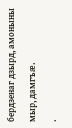бердзенаг дзырд, амоныны мыр, дамгъæ.
.